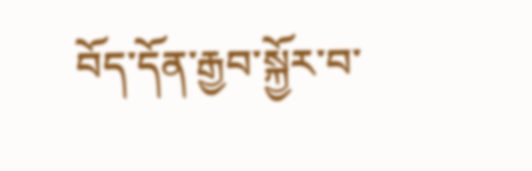བོད་དོན་རྒྱབ་སྐྱོར་བ་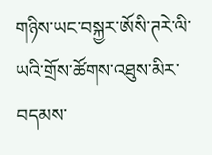གཉིས་ཡང་བསྐྱར་ཨོསི་ཊརེ་ལི་ཡའི་གྲོས་ཚོགས་འཐུས་མིར་བདམས་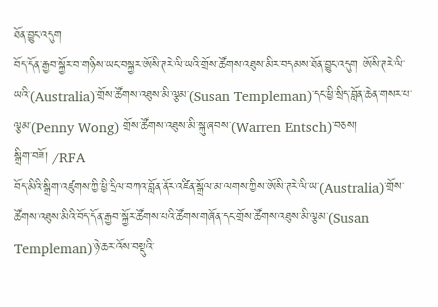ཐོན་བྱུང་འདུག
བོད་དོན་རྒྱབ་སྐྱོར་བ་གཉིས་ཡང་བསྐྱར་ཨོསི་ཊརེ་ལི་ཡའི་གྲོས་ཚོགས་འཐུས་མིར་བདམས་ཐོན་བྱུང་འདུག ཨོསི་ཊརེ་ལི་ཡའི་(Australia)་གྲོས་ཚོགས་འཐུས་མི་ལྕམ་(Susan Templeman)་དང་ཕྱི་སྲིད་བློན་ཆེན་གསར་པ་ལྕམ་(Penny Wong) གྲོས་ཚོགས་འཐུས་མི་སྐུ་ཞབས་(Warren Entsch)་བཅས།
སྒྲིག་བཟོ། /RFA
བོད་མིའི་སྒྲིག་འཛུགས་ཀྱི་ཕྱི་དྲིལ་བཀའ་བློན་ནོར་འཛིན་སྒྲོལ་མ་ལགས་ཀྱིས་ཨོསི་ཊརེ་ལི་ཡ་(Australia)་གྲོས་ཚོགས་འཐུས་མིའི་བོད་དོན་རྒྱབ་སྐྱོར་ཚོགས་པའི་ཚོགས་གཞོན་དང་གྲོས་ཚོགས་འཐུས་མི་ལྕམ་(Susan Templeman)་ཉེ་ཆར་འོས་བསྡུའི་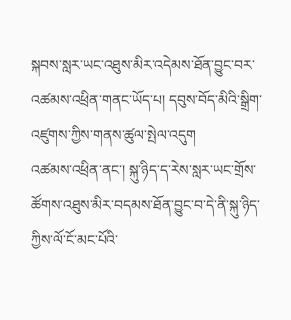སྐབས་སླར་ཡང་འཐུས་མིར་འདེམས་ཐོན་བྱུང་བར་འཚམས་འཕྲིན་གནང་ཡོད་པ། དབུས་བོད་མིའི་སྒྲིག་འཛུགས་ཀྱིས་གནས་ཚུལ་སྤེལ་འདུག
འཚམས་འཕྲིན་ནང་། སྐུ་ཉིད་ད་རེས་སླར་ཡང་གྲོས་ཚོགས་འཐུས་མིར་བདམས་ཐོན་བྱུང་བ་དེ་ནི་སྐུ་ཉིད་ཀྱིས་ལོ་ངོ་མང་པོའི་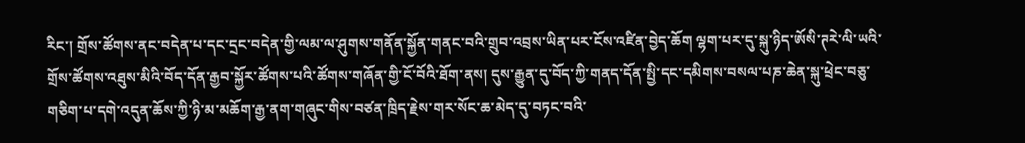རིང་། གྲོས་ཚོགས་ནང་བདེན་པ་དང་དྲང་བདེན་གྱི་ལམ་ལ་ཤུགས་གནོན་སྐྱོན་གནང་བའི་གྲུབ་འབྲས་ཡིན་པར་ངོས་འཛིན་བྱེད་ཆོག ལྷག་པར་དུ་སྐུ་ཉིད་ཨོསི་ཊརེ་ལི་ཡའི་གྲོས་ཚོགས་འཐུས་མིའི་བོད་དོན་རྒྱབ་སྐྱོར་ཚོགས་པའི་ཚོགས་གཞོན་གྱི་ངོ་བོའི་ཐོག་ནས། དུས་རྒྱུན་དུ་བོད་ཀྱི་གནད་དོན་སྤྱི་དང་དམིགས་བསལ་པཎ་ཆེན་སྐུ་ཕྲེང་བཅུ་གཅིག་པ་དགེ་འདུན་ཆོས་ཀྱི་ཉི་མ་མཆོག་རྒྱ་ནག་གཞུང་གིས་བཙན་ཁྲིད་རྗེས་གར་སོང་ཆ་མེད་དུ་བཏང་བའི་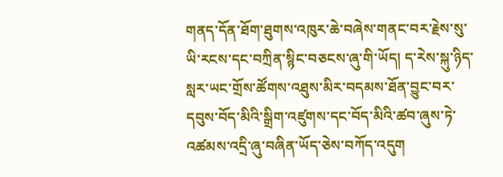གནད་དོན་ཐོག་ཐུགས་འཁུར་ཆེ་བཞེས་གནང་བར་རྗེས་སུ་ཡི་རངས་དང་བཀྲིན་སྙིང་བཅངས་ཞུ་གི་ཡོད། ད་རེས་སྐུ་ཉིད་སླར་ཡང་གྲོས་ཚོགས་འཐུས་མིར་བདམས་ཐོན་བྱུང་བར་དབུས་བོད་མིའི་སྒྲིག་འཛུགས་དང་བོད་མིའི་ཚབ་ཞུས་ཏེ་འཚམས་འདྲི་ཞུ་བཞིན་ཡོད་ཅེས་བཀོད་འདུག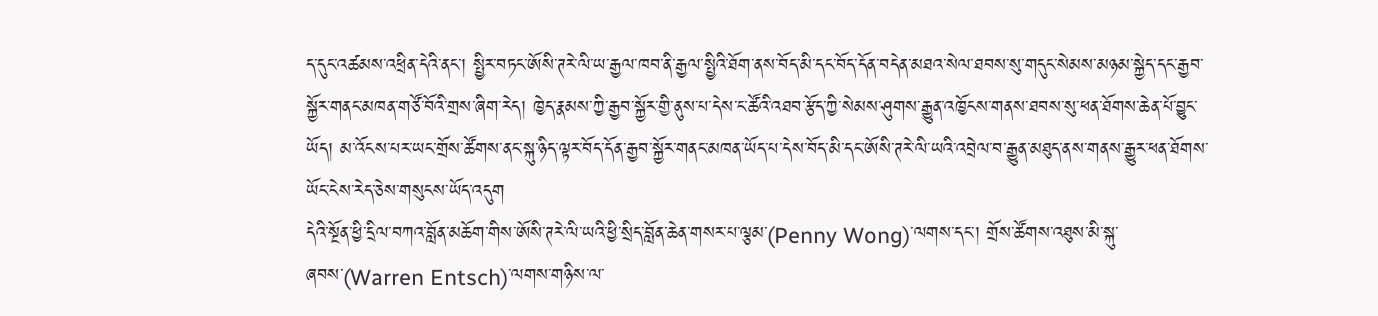ད་དུང་འཚམས་འཕྲིན་དེའི་ནང་། སྤྱིར་བཏང་ཨོསི་ཊརེ་ལི་ཡ་རྒྱལ་ཁབ་ནི་རྒྱལ་སྤྱིའི་ཐོག་ནས་བོད་མི་དང་བོད་དོན་བདེན་མཐའ་སེལ་ཐབས་སུ་གདུང་སེམས་མཉམ་སྐྱེད་དང་རྒྱབ་སྐྱོར་གནང་མཁན་གཙོ་བོའི་གྲས་ཞིག་རེད། ཁྱེད་རྣམས་ཀྱི་རྒྱབ་སྐྱོར་གྱི་ནུས་པ་དེས་ང་ཚོའི་འཐབ་རྩོད་ཀྱི་སེམས་ཤུགས་རྒྱུན་འཁྱོངས་གནས་ཐབས་སུ་ཕན་ཐོགས་ཆེན་པོ་བྱུང་ཡོད། མ་འོངས་པར་ཡང་གྲོས་ཚོགས་ནང་སྐུ་ཉིད་ལྟར་བོད་དོན་རྒྱབ་སྐྱོར་གནང་མཁན་ཡོད་པ་དེས་བོད་མི་དང་ཨོསི་ཊརེ་ལི་ཡའི་འབྲེལ་བ་རྒྱུན་མཐུད་ནས་གནས་རྒྱུར་ཕན་ཐོགས་ཡོང་ངེས་རེད་ཅེས་གསུངས་ཡོད་འདུག
དེའི་སྔོན་ཕྱི་དྲིལ་བཀའ་བློན་མཆོག་གིས་ཨོསི་ཊརེ་ལི་ཡའི་ཕྱི་སྲིད་བློན་ཆེན་གསར་པ་ལྕམ་(Penny Wong)་ལགས་དང་། གྲོས་ཚོགས་འཐུས་མི་སྐུ་ཞབས་(Warren Entsch)་ལགས་གཉིས་ལ་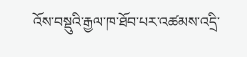འོས་བསྡུའི་རྒྱལ་ཁ་ཐོབ་པར་འཚམས་འདྲི་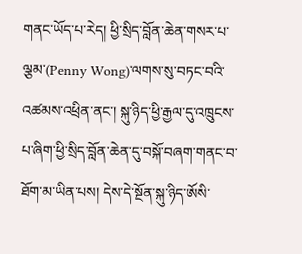གནང་ཡོད་པ་རེད། ཕྱི་སྲིད་བློན་ཆེན་གསར་པ་ལྕམ་(Penny Wong)་ལགས་སུ་བཏང་བའི་འཚམས་འཕྲིན་ནང་། སྐུ་ཉིད་ཕྱི་རྒྱལ་དུ་འཁྲུངས་པ་ཞིག་ཕྱི་སྲིད་བློན་ཆེན་དུ་བསྐོ་བཞག་གནང་བ་ཐོག་མ་ཡིན་པས། དེས་དེ་སྔོན་སྐུ་ཉིད་ཨོསི་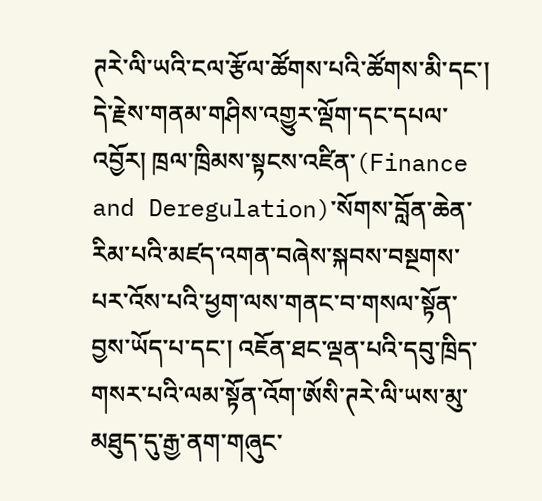ཊརེ་ལི་ཡའི་ངལ་རྩོལ་ཚོགས་པའི་ཚོགས་མི་དང་། དེ་རྗེས་གནམ་གཤིས་འགྱུར་ལྡོག་དང་དཔལ་འབྱོར། ཁྲལ་ཁྲིམས་སྟངས་འཛིན་(Finance and Deregulation)་སོགས་བློན་ཆེན་རིམ་པའི་མཛད་འགན་བཞེས་སྐབས་བསྔགས་པར་འོས་པའི་ཕྱག་ལས་གནང་བ་གསལ་སྟོན་བྱས་ཡོད་པ་དང་། འཇོན་ཐང་ལྡན་པའི་དབུ་ཁྲིད་གསར་པའི་ལམ་སྟོན་འོག་ཨོསི་ཊརེ་ལི་ཡས་མུ་མཐུད་དུ་རྒྱ་ནག་གཞུང་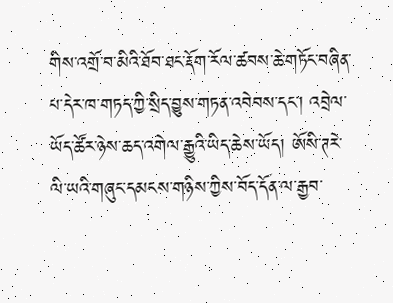གིས་འགྲོ་བ་མིའི་ཐོབ་ཐང་རྡོག་རོལ་ཚབས་ཆེ་གཏོང་བཞིན་པ་དེར་ཁ་གཏད་ཀྱི་སྲིད་བྱུས་གཏན་འབེབས་དང་། འབྲེལ་ཡོད་ཚོར་ཉེས་ཆད་འགེལ་རྒྱུའི་ཡིད་ཆེས་ཡོད། ཨོསི་ཊརེ་ལི་ཡའི་གཞུང་དམངས་གཉིས་ཀྱིས་བོད་དོན་ལ་རྒྱབ་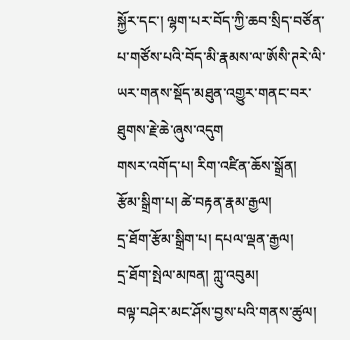སྐྱོར་དང་། ལྷག་པར་བོད་ཀྱི་ཆབ་སྲིད་བཙོན་པ་གཙོས་པའི་བོད་མི་རྣམས་ལ་ཨོསི་ཊརེ་ལི་ཡར་གནས་སྡོད་མཐུན་འགྱུར་གནང་བར་ཐུགས་རྗེ་ཆེ་ཞུས་འདུག
གསར་འགོད་པ། རིག་འཛིན་ཆོས་སྒྲོན།
རྩོམ་སྒྲིག་པ། ཚེ་བརྟན་རྣམ་རྒྱལ།
དྲ་ཐོག་རྩོམ་སྒྲིག་པ། དཔལ་ལྡན་རྒྱལ།
དྲ་ཐོག་སྤེལ་མཁན། ཀླུ་འབུམ།
བལྟ་བཤེར་མང་ཤོས་བྱས་པའི་གནས་ཚུལ།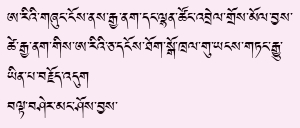ཨ་རིའི་གཞུང་ངོས་ནས་རྒྱ་ནག་དང་ལྷན་ཚོང་འབྲེལ་གྲོས་མོལ་བྱས་ཚེ་རྒྱ་ནག་གིས་ཨ་རིའི་ཅ་དངོས་ཐོག་སྒོ་ཁྲལ་གུ་ཡངས་གཏང་རྒྱུ་ཡིན་པ་བརྗོད་འདུག
བལྟ་བཤེར་མང་ཤོས་བྱས་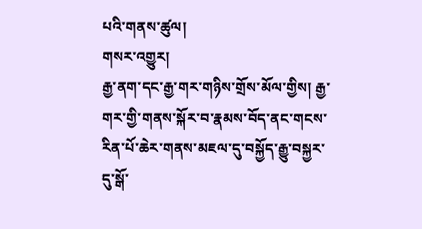པའི་གནས་ཚུལ།
གསར་འགྱུར།
རྒྱ་ནག་དང་རྒྱ་གར་གཉིས་གྲོས་མོལ་གྱིས། རྒྱ་གར་གྱི་གནས་སྐོར་བ་རྣམས་བོད་ནང་གངས་རིན་པོ་ཆེར་གནས་མཇལ་དུ་བསྐྱོད་རྒྱུ་བསྐྱར་དུ་སྒོ་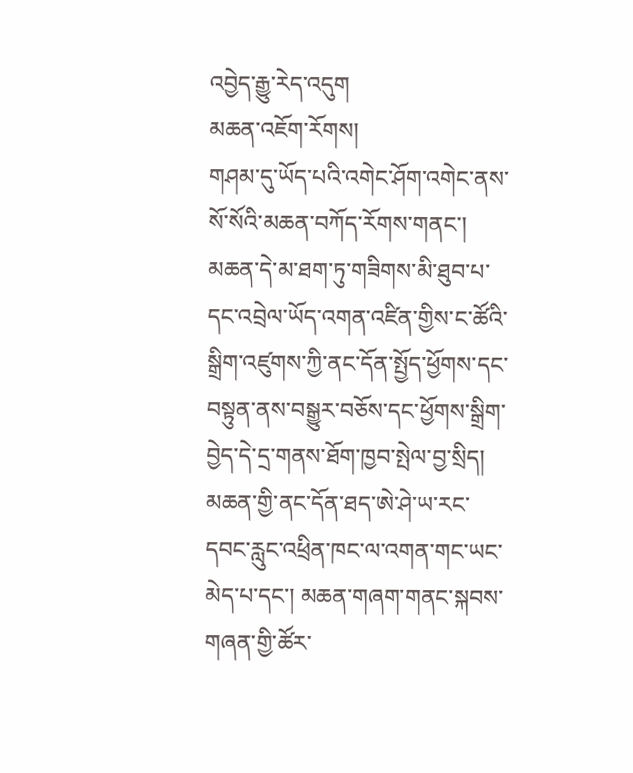འབྱེད་རྒྱུ་རེད་འདུག
མཆན་འཇོག་རོགས།
གཤམ་དུ་ཡོད་པའི་འགེང་ཤོག་འགེང་ནས་སོ་སོའི་མཆན་བཀོད་རོགས་གནང་། མཆན་དེ་མ་ཐག་ཏུ་གཟིགས་མི་ཐུབ་པ་དང་འབྲེལ་ཡོད་འགན་འཛིན་གྱིས་ང་ཚོའི་སྒྲིག་འཛུགས་ཀྱི་ནང་དོན་སྤྱོད་ཕྱོགས་དང་བསྟུན་ནས་བསྒྱུར་བཅོས་དང་ཕྱོགས་སྒྲིག་བྱེད་དེ་དྲ་གནས་ཐོག་ཁྱབ་སྤེལ་བྱ་སྲིད། མཆན་གྱི་ནང་དོན་ཐད་ཨེ་ཤེ་ཡ་རང་དབང་རླུང་འཕྲིན་ཁང་ལ་འགན་གང་ཡང་མེད་པ་དང་། མཆན་གཞག་གནང་སྐབས་གཞན་གྱི་ཚོར་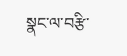སྣང་ལ་བརྩི་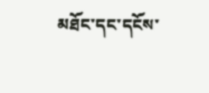མཐོང་དང་དངོས་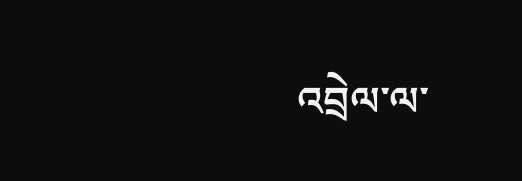འབྲེལ་ལ་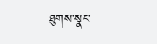ཐུགས་སྣང་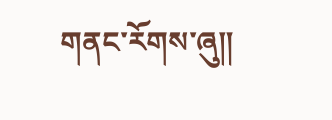གནང་རོགས་ཞུ༎